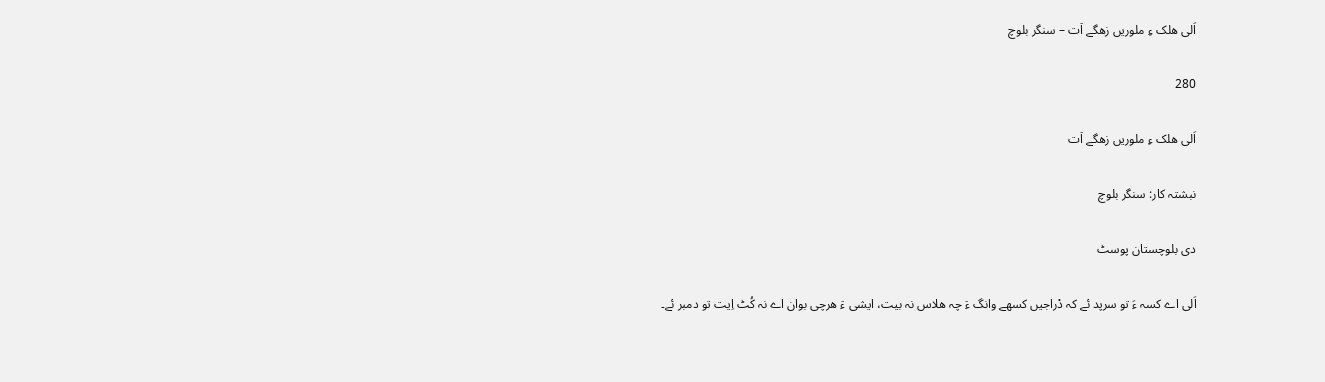اَلی ھلک ءِ ملوریں زھگے اٙت – سنگر بلوچ

280

اَلی ھلک ءِ ملوریں زھگے اٙت

نبشتہ کار: سنگر بلوچ

دی بلوچستان پوسٹ

اَلی اے کسہ ءَ تو سرپد ئے کہ دْراجیں کسھے وانگ ءٙ چہ ھلاس نہ بیت، ایشی ءٙ ھرچی بوان اے نہ کُٹ اِیت تو دمبر ئے۔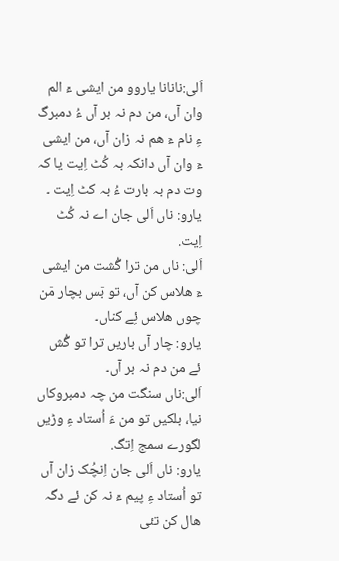اَلی:نانانا یاروو من ایشی ءٙ الم وان آں، من دم نہ بر آں ءُ دمبرگ ءِ نام ءٙ ھم نہ زان آں، من ایشی ءٙ وان آں دانکہ بہ کُٹ اِیت یا کہ وت دم بہ بارت ءُ بہ کٹ اِیت ۔
یارو: ناں اَلی جان اے نہ کُٹ اِیت.
اَلی: ناں من ترا گُشت من ایشی ءٙ ھلاس کن آں، تو بٙس بچار مٙن چوں ھلاس ئِے کناں۔
یارو: چار آں باریں ترا تو گُش ئے من دم نہ بر آں۔
اَلی:ناں سنگت من چہ دمبروکاں نیا، بلکیں تو من ءَ اُستاد ءِ وڑیں لگورے سمج اِتگ.
یارو: ناں اَلی جان اِنچُک زان آں تو اُستاد ءِ پیم ءٙ نہ کن ئے دگہ ھال کن تئی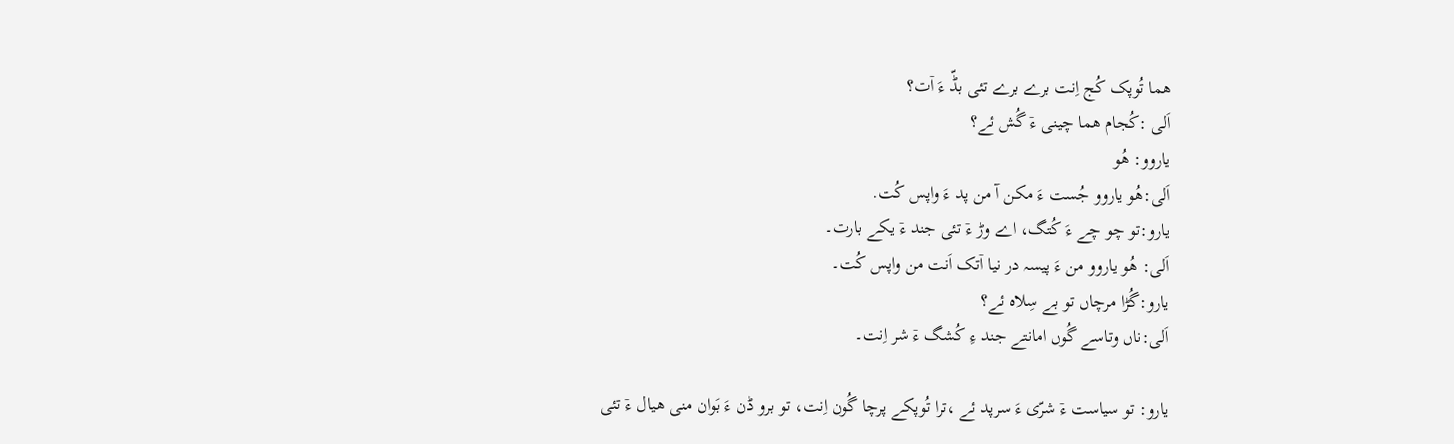ھما تُوپک کُج اِنت برے برے تئی بڈّ ءَ اٙت؟
اَلی :کُجام ھما چینی ءٙ گُش ئے؟
یاروو: ھُو
اَلی:ھُو یاروو جُست ءَ مکن آ من پد ءَ واپس کُت.
یارو:تو چو چے ءَ کُتگ، اے وڑ ءٙ تئی جند ءٙ یکے بارت۔
اَلی: ھُو یاروو من ءَ پیسہ در نیا اٙتک اَنت من واپس کُت۔
یارو:گُڑا مرچاں تو بے سِلاہ ئے؟
اَلی:ناں وتاسے گُوں امانتے جند ءِ کُشگ ءٙ شر اِنت۔

یارو: تو سیاست ءٙ شرّی ءَ سرپد ئے ،ترا تُوپکے پرچا گُون اِنت، تو برو ڈن ءَ بَوان منی ھیال ءٙ تئی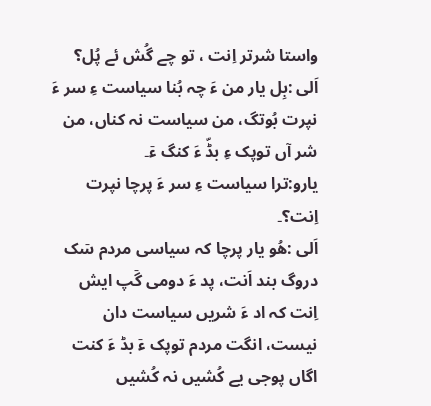واستا شرتر اِنت ، تو چے گُش ئے پُل؟
اَلی :بِل یار من ءَ چہ بُنا سیاست ءِ سر ءَ نپرت بُوتگ، من سیاست نہ کناں، من شر آں توپک ءِ بڈّ ءَ کنگ ءٙ۔
یارو:ترا سیاست ءِ سر ءَ پرچا نپرت اِنت؟۔
اَلی :ھُو یار پرچا کہ سیاسی مردم سٙک دروگ بند اَنت، پد ءَ دومی گٙپ ایش اِنت کہ اد ءَ شریں سیاست دان نیست، انگت مردم توپک ءٙ بڈ ءَ کنت اگاں پوجی یے کُشیں نہ کُشیں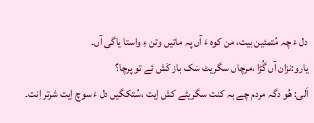دل ءٙ چہ مُتمئین بیت، من کوہ ءَ آں پہ ماتیں وتن ءِ واستا یاگی آں۔
یارو:نزان آں گُڑا ،مرچاں سگریٹ سٙک باز کٙش ئے تو پرچا؟
اَلی: ھُو دگہ مردم چے بہ کنت سگریٹے کش اِیت ،سُتکگیں دل ءٙ سوچ اِیت شرتر اِنت۔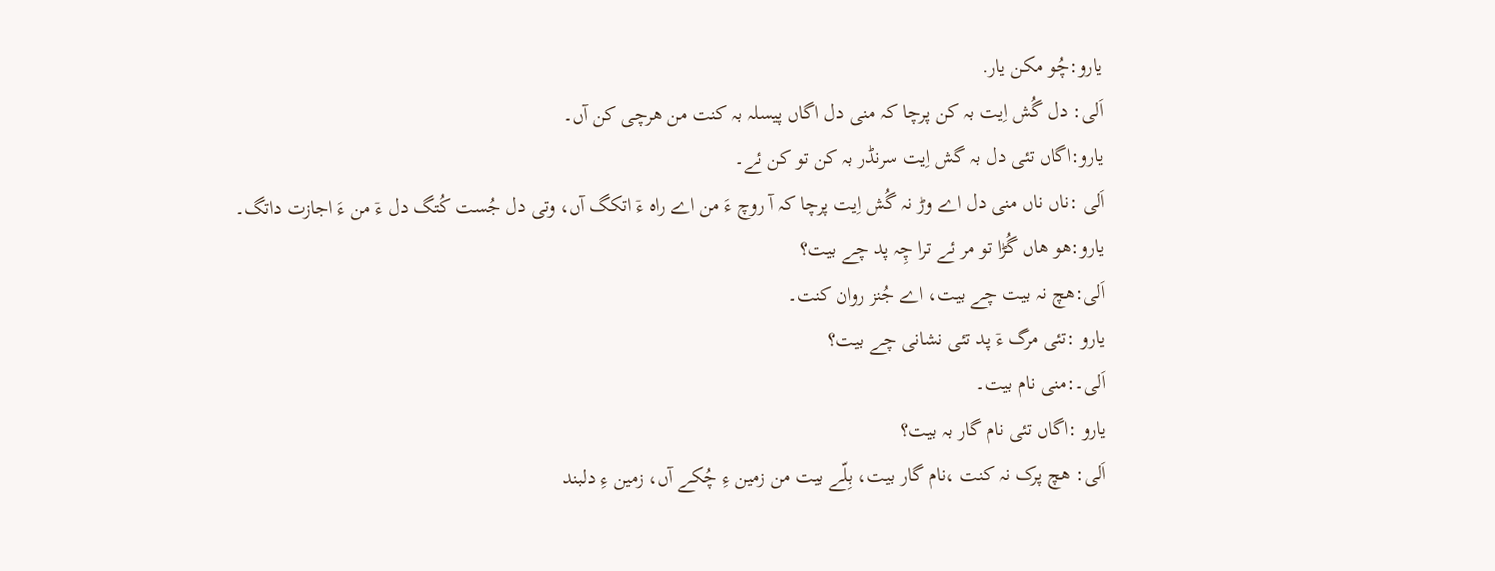یارو:چُو مکن یار.
اَلی: دل گُش اِیت بہ کن پرچا کہ منی دل اگاں پیسلہ بہ کنت من ھرچی کن آں۔
یارو:اگاں تئی دل بہ گش اِیت سرنڈر بہ کن تو کن ئے۔
اَلی :ناں ناں منی دل اے وڑ نہ گُش اِیت پرچا کہ آ روچ ءَ من اے راہ ءٙ اتکگ آں، وتی دل جُست کُتگ دل ءٙ من ءَ اجازت داتگ۔
یارو:ھو ھاں گُڑا تو مر ئے ترا چِہ پد چے بیت؟
اَلی:ھچ نہ بیت چے بیت، اے جُنز روان کنت۔
یارو :تئی مرگ ءٙ پد تئی نشانی چے بیت؟
اَلی۔:منی نام بیت۔
یارو :اگاں تئی نام گار بہ بیت؟
اَلی: ھچ پرک نہ کنت ،نام گار بیت، بِلّے بیت من زمین ءِ چُکے آں، زمین ءِ دلبند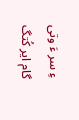ءِ سر ءَ وتی گام ایر کُتگ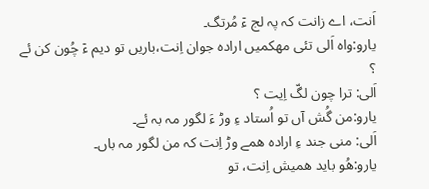اَنت، اے زانت کہ پہ لج ءٙ مُرتگ۔
یارو:واہ اَلی تئی مھکمیں ارادہ جوان اِنت،باریں تو دیم ءٙ چُون کن ئے ؟
اَلی: ترا چون لگّ اِیت ؟
یارو:من گُش آں تو اُستاد ءِ وڑ ءَ لگور مہ بہ ئے۔
اَلی: منی جند ءِ ارادہ ھمے وڑ اِنت کہ من لگور مہ باں۔
یارو:ھُو باید ھمیش اِنت، تو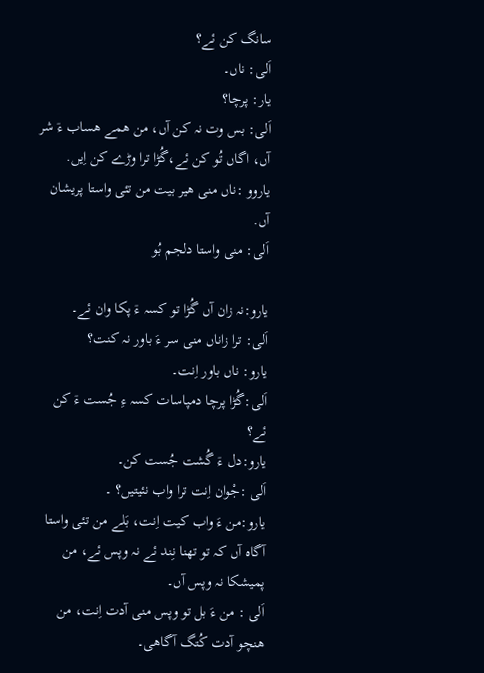سانگ کن ئے؟
اَلی: ناں۔
یار: پرچا؟
اَلی: بس وت نہ کن آں، من ھمے ھساب ءٙ شر آں، اگاں تُو کن ئے،گُڑا ترا وڑے کن اِیں.
یاروو :ناں منی ھیر بیت من تئی واستا پریشان آں.
اَلی: منی واستا دلجم بُو

یارو:نہ زان آں گُڑا تو کسہ ءٙ پکا وان ئے۔
اَلی: ترا زاناں منی سر ءَ باور نہ کنت؟
یارو: ناں باور اِنت۔
اَلی:گُڑا پرچا دمپاسات کسہ ءِ جُست ءٙ کن ئے؟
یارو:دل ءٙ گُشت جُست کن۔
اَلی :جْوان اِنت ترا واب نئیتیں؟ ۔
یارو:من ءَ واب کیت اِنت، بَلے من تئی واستا آگاہ آں کہ تو تھنا نِند ئے نہ وپس ئے، من پمیشکا نہ وپس آں۔
اَلی : من ءَ بل تو وپس منی آدت اِنت، من ھنچو آدت کُتگ آگاھی۔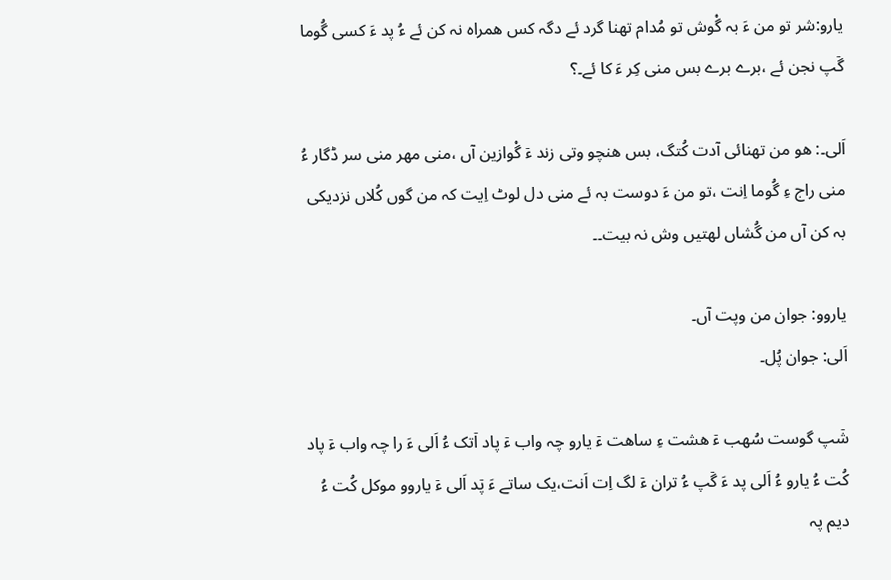یارو:شر تو من ءَ بہ گْوش تو مُدام تھنا گرد ئے دگہ کس ھمراہ نہ کن ئے ءُ پد ءَ کسی گُوما گٙپ نجن ئے ،برے برے بس منی کِر ءَ کا ئے۔؟

اَلی۔: ھو من تھنائی آدت کُتگ، بس ھنچو وتی زند ءٙ گْوازین آں ،منی مھر منی سر ڈگار ءُ منی راج ءِ گُوما اِنت ،تو من ءَ دوست بہ ئے منی دل لوٹ اِیت کہ من گوں کُلاں نزدیکی بہ کن آں من گُشاں لھتیں وش نہ بیت۔۔

یاروو: جوان من وپت آں۔
اَلی: جوان پُل۔

شٙپ گوست سُھب ءٙ ھشت ءِ ساھت ءٙ یارو چہ واب ءٙ پاد اٙتک ءُ اَلی ءَ را چہ واب ءٙ پاد کُت ءُ یارو ءُ اَلی پد ءَ گٙپ ءُ تران ءٙ لگ اِت اَنت،یک ساتے ءَ پٙد اَلی ءٙ یاروو موکل کُت ءُ دیم پہ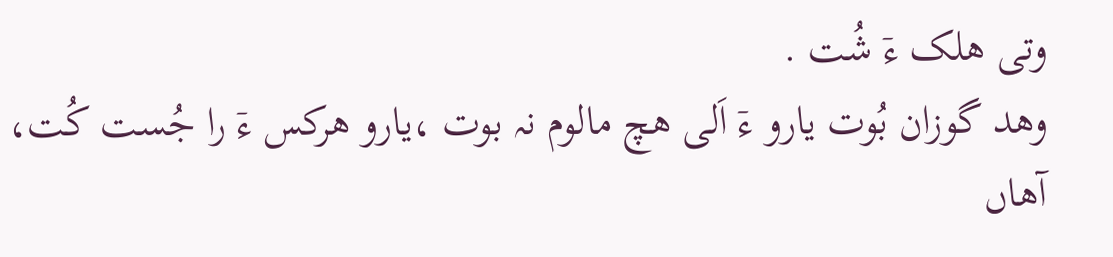وتی ھلک ءٙ شُت .
وھد گوزان بُوت یارو ءٙ اَلی ھچ مالوم نہ بوت ،یارو ھرکس ءٙ را جُست کُت، آھاں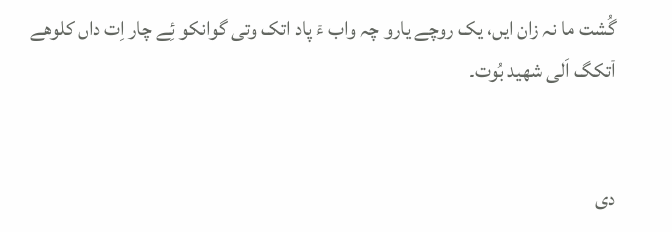گُشت ما نہ زان ایں، یک روچے یارو چہ واب ءٙ پاد اتک وتی گوانکو ئِے چار اِت داں کلوھے اٙتکگ اَلی شھید بُوت۔


دی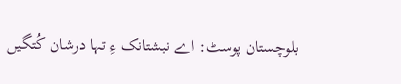بلوچستان پوسٹ: اے نبشتانک ءِ تہا درشان کُتگیں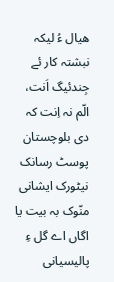ھیال ءُ لیکہ نبشتہ کار ئے جِندئیگ اَنت، الّم نہ اِنت کہ دی بلوچستان پوسٹ رسانک نیٹورک ایشانی منّوک بہ بیت یا اگاں اے گل ءِ پالیسیانی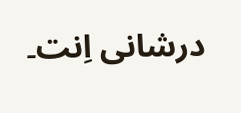درشانی اِنت۔